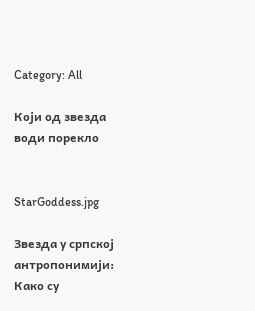Category: All

Који од звезда води порекло


StarGoddess.jpg

Звезда у српској антропонимији: Како су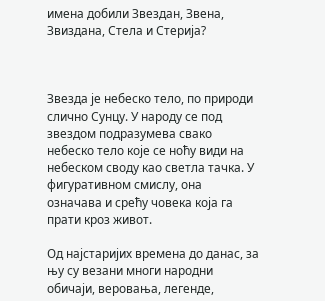имена добили Звездан, Звена, Звиздана, Стела и Стерија?



Звезда је небеско тело, по природи слично Сунцу. У народу се под звездом подразумева свако небеско тело које се ноћу види на небеском своду као светла тачка. У фигуративном смислу, она означава и срећу човека која га прати кроз живот.

Од најстаријих времена до данас, за њу су везани многи народни обичаји, веровања, легенде,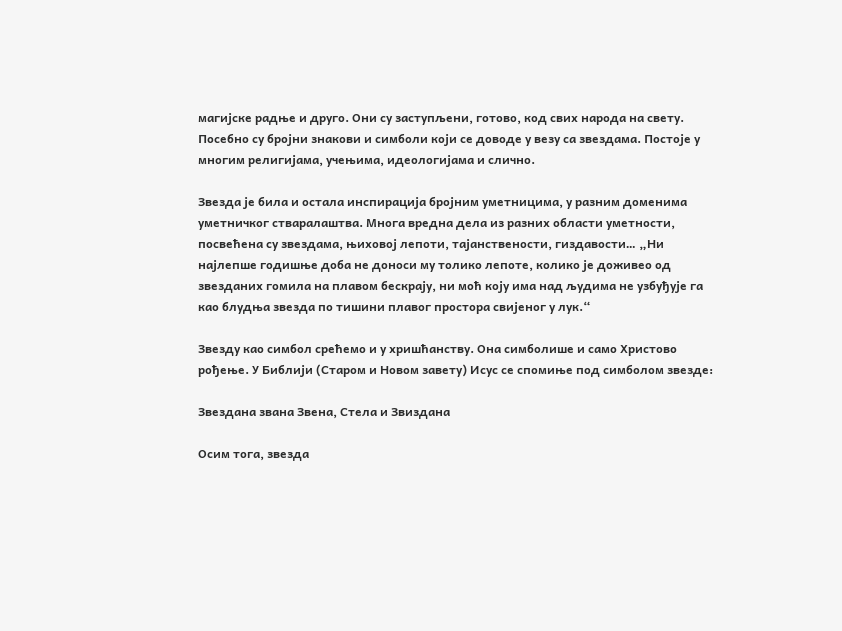магијске радње и друго. Они су заступљени, готово, код свих народа на свету. Посебно су бројни знакови и симболи који се доводе у везу са звездама. Постоје у многим религијама, учењима, идеологијама и слично.

Звезда је била и остала инспирација бројним уметницима, у разним доменима уметничког стваралаштва. Многа вредна дела из разних области уметности, посвећена су звездама, њиховој лепоти, тајанствености, гиздавости… „Ни најлепше годишње доба не доноси му толико лепоте, колико је доживео од звезданих гомила на плавом бескрају, ни моћ коју има над људима не узбуђује га као блудња звезда по тишини плавог простора свијеног у лук.“

Звезду као симбол срећемо и у хришћанству. Она симболише и само Христово рођење. У Библији (Старом и Новом завету) Исус се спомиње под симболом звезде:

Звездана звана Звена, Стела и Звиздана

Осим тога, звезда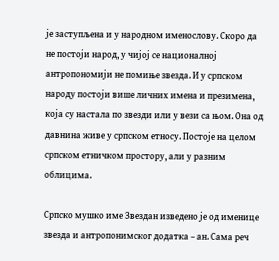је заступљена и у народном именослову. Скоро да не постоји народ, у чијој се националној антропономији не помиње звезда. И у српском народу постоји више личних имена и презимена, која су настала по звезди или у вези са њом. Она од давнина живе у српском етносу. Постоје на целом српском етничком простору, али у разним облицима.

Српско мушко име Звездан изведено је од именице звезда и антропонимског додатка – ан. Сама реч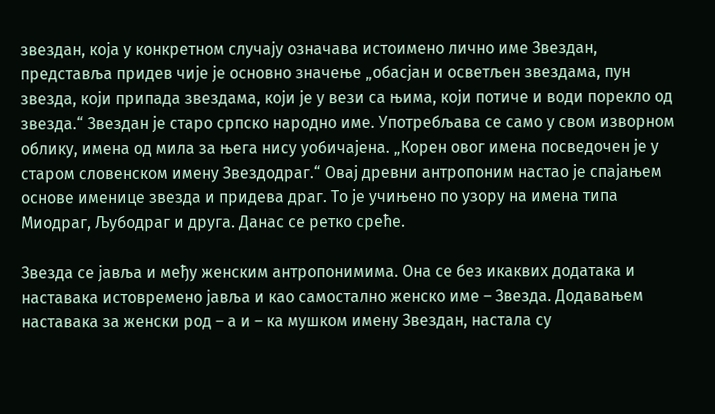звездан, која у конкретном случају означава истоимено лично име Звездан, представља придев чије је основно значење „обасјан и осветљен звездама, пун звезда, који припада звездама, који је у вези са њима, који потиче и води порекло од звезда.“ Звездан је старо српско народно име. Употребљава се само у свом изворном облику, имена од мила за њега нису уобичајена. „Корен овог имена посведочен је у старом словенском имену Звездодраг.“ Овај древни антропоним настао је спајањем основе именице звезда и придева драг. То је учињено по узору на имена типа Миодраг, Љубодраг и друга. Данас се ретко среће.

Звезда се јавља и међу женским антропонимима. Она се без икаквих додатака и наставака истовремено јавља и као самостално женско име – Звезда. Додавањем наставака за женски род – а и – ка мушком имену Звездан, настала су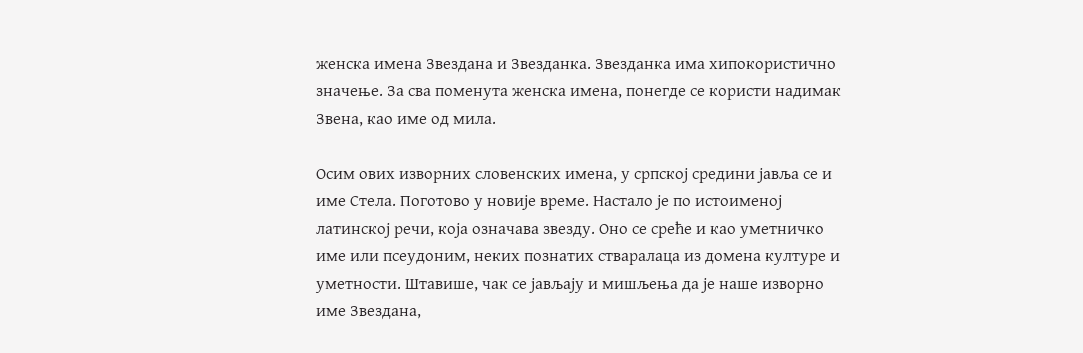женска имена Звездана и Звезданка. Звезданка има хипокористично значење. За сва поменута женска имена, понегде се користи надимак Звена, као име од мила.

Осим ових изворних словенских имена, у српској средини јавља се и име Стела. Поготово у новије време. Настало је по истоименој латинској речи, која означава звезду. Оно се среће и као уметничко име или псеудоним, неких познатих стваралаца из домена културе и уметности. Штавише, чак се јављају и мишљења да је наше изворно име Звездана,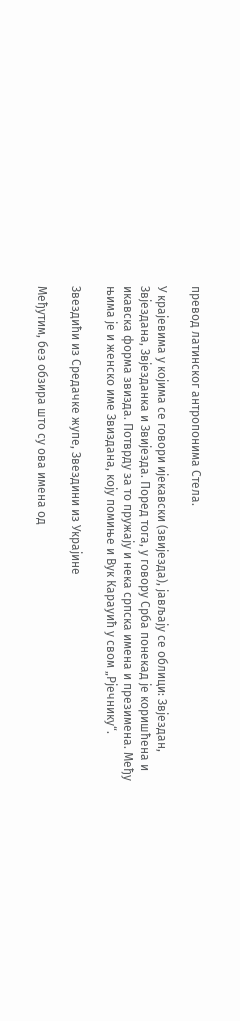превод латинског антропонима Стела.

У крајевима у којима се говори ијекавски (звијезда), јављају се облици: Звјездан, Звјездана, Звјезданка и Звијезда. Поред тога, у говору Срба понекад је коришћена и икавска форма звизда. Потврду за то пружају и нека српска имена и презимена. Међу њима је и женско име Звиздана, коју помиње и Вук Караyић у свом „Рјечнику“.

Звездићи из Средачке жупе, Звездини из Украјине

Међутим, без обзира што су ова имена од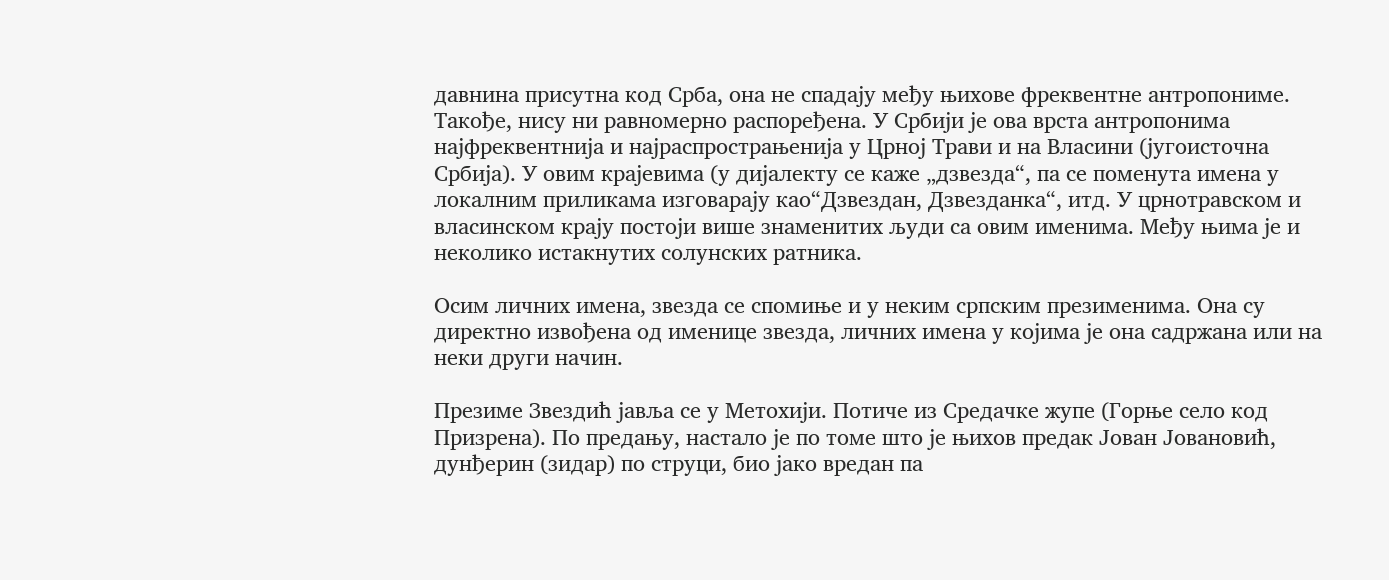давнина присутна код Срба, она не спадају међу њихове фреквентне антропониме. Такође, нису ни равномерно распоређена. У Србији је ова врста антропонима најфреквентнија и најраспрострањенија у Црној Трави и на Власини (југоисточна Србија). У овим крајевима (у дијалекту се каже „дзвезда“, па се поменута имена у локалним приликама изговарају као“Дзвездан, Дзвезданка“, итд. У црнотравском и власинском крају постоји више знаменитих људи са овим именима. Међу њима је и неколико истакнутих солунских ратника.

Осим личних имена, звезда се спомиње и у неким српским презименима. Она су директно извођена од именице звезда, личних имена у којима је она садржана или на неки други начин.

Презиме Звездић јавља се у Метохији. Потиче из Средачке жупе (Горње село код Призрена). По предању, настало је по томе што је њихов предак Јован Јовановић, дунђерин (зидар) по струци, био јако вредан па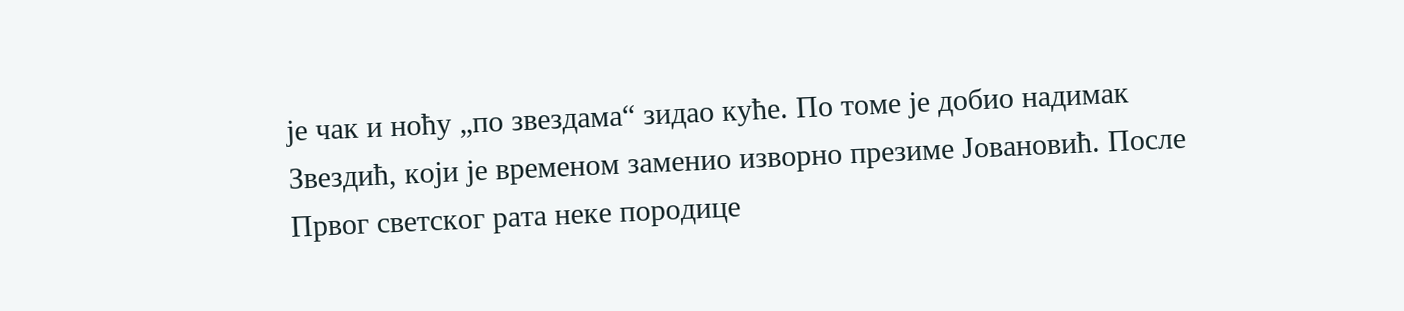је чак и ноћу „по звездама“ зидао куће. По томе је добио надимак Звездић, који је временом заменио изворно презиме Јовановић. После Првог светског рата неке породице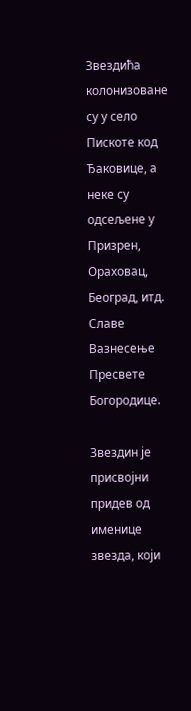Звездића колонизоване су у село Пискоте код Ђаковице, а неке су одсељене у Призрен, Ораховац, Београд, итд. Славе Вазнесење Пресвете Богородице.

Звездин је присвојни придев од именице звезда, који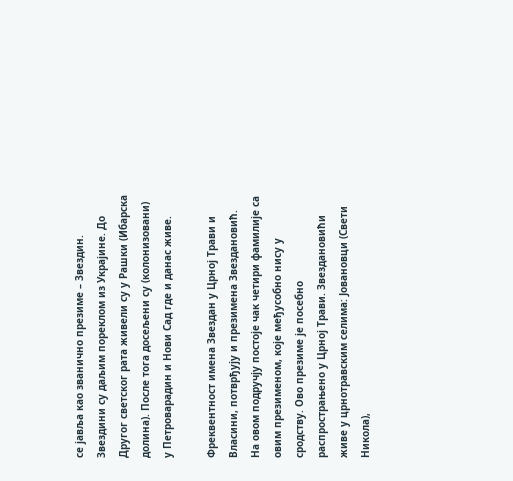се јавља као званично презиме – Звездин. Звездини су даљим пореклом из Украјине. До Другог светског рата живели су у Рашки (Ибарска долина). После тога досељени су (колонизовани) у Петроварадин и Нови Сад где и данас живе.

Фреквентност имена Звездан у Црној Трави и Власини, потврђују и презимена Звездановић. На овом подручју постоје чак четири фамилије са овим презименом, које међусобно нису у сродству. Ово презиме је посебно распрострањено у Црној Трави. Звездановићи живе у црнотравским селима: Јовановци (Свети Никола),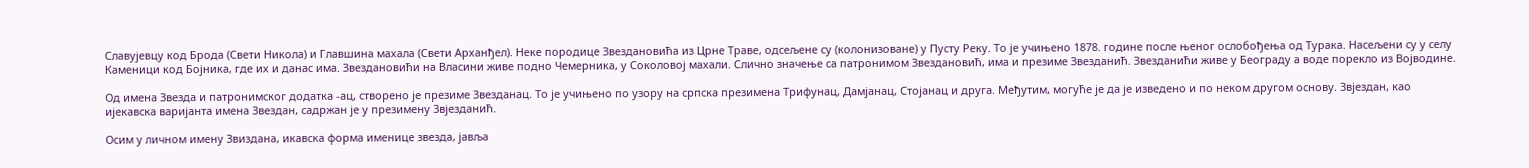Славујевцу код Брода (Свети Никола) и Главшина махала (Свети Арханђел). Неке породице Звездановића из Црне Траве, одсељене су (колонизоване) у Пусту Реку. То је учињено 1878. године после њеног ослобођења од Турака. Насељени су у селу Каменици код Бојника, где их и данас има. Звездановићи на Власини живе подно Чемерника, у Соколовој махали. Слично значење са патронимом Звездановић, има и презиме Звезданић. Звезданићи живе у Београду а воде порекло из Војводине.

Од имена Звезда и патронимског додатка -ац, створено је презиме Звезданац. То је учињено по узору на српска презимена Трифунац, Дамјанац, Стојанац и друга. Међутим, могуће је да је изведено и по неком другом основу. Звјездан, као ијекавска варијанта имена Звездан, садржан је у презимену Звјезданић.

Осим у личном имену Звиздана, икавска форма именице звезда, јавља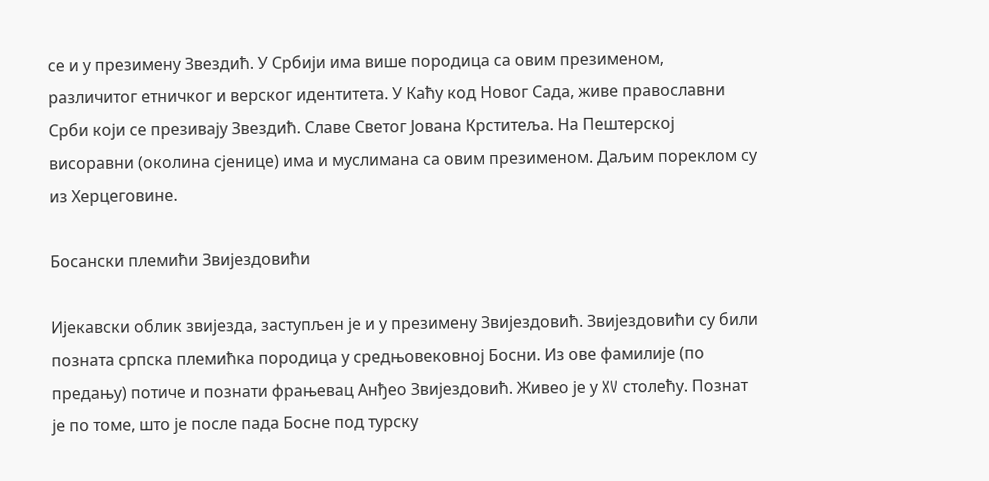се и у презимену Звездић. У Србији има више породица са овим презименом, различитог етничког и верског идентитета. У Каћу код Новог Сада, живе православни Срби који се презивају Звездић. Славе Светог Јована Крститеља. На Пештерској висоравни (околина сјенице) има и муслимана са овим презименом. Даљим пореклом су из Херцеговине.

Босански племићи Звијездовићи

Ијекавски облик звијезда, заступљен је и у презимену Звијездовић. Звијездовићи су били позната српска племићка породица у средњовековној Босни. Из ове фамилије (по предању) потиче и познати фрањевац Анђео Звијездовић. Живео је у XV столећу. Познат је по томе, што је после пада Босне под турску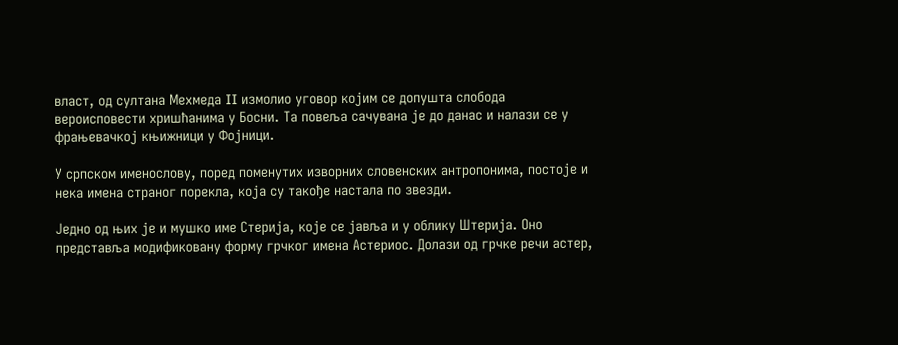власт, од султана Мехмеда II измолио уговор којим се допушта слобода вероисповести хришћанима у Босни. Та повеља сачувана је до данас и налази се у фрањевачкој књижници у Фојници.

У српском именослову, поред поменутих изворних словенских антропонима, постоје и нека имена страног порекла, која су такође настала по звезди.

Једно од њих је и мушко име Стерија, које се јавља и у облику Штерија. Оно представља модификовану форму грчког имена Астериос. Долази од грчке речи астер,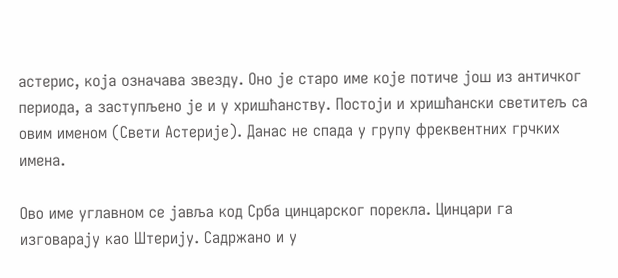астерис, која означава звезду. Оно је старо име које потиче још из античког периода, а заступљено је и у хришћанству. Постоји и хришћански светитељ са овим именом (Свети Астерије). Данас не спада у групу фреквентних грчких имена.

Ово име углавном се јавља код Срба цинцарског порекла. Цинцари га изговарају као Штерију. Садржано и у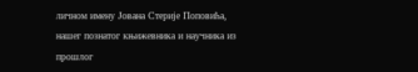личном имену Јована Стерије Поповића, нашег познатог књижевника и научника из прошлог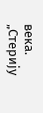века. „Стерију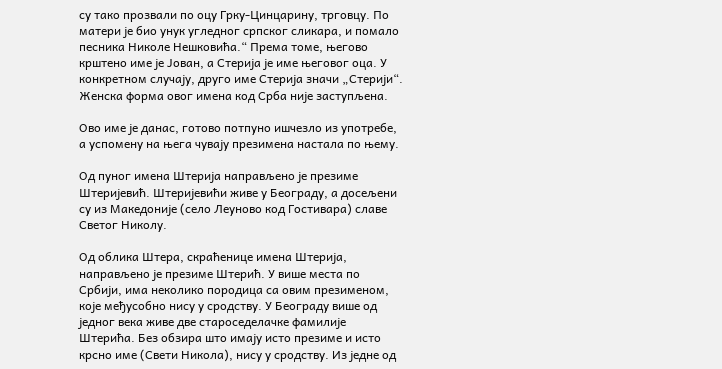су тако прозвали по оцу Грку-Цинцарину, трговцу. По матери је био унук угледног српског сликара, и помало песника Николе Нешковића.“ Према томе, његово крштено име је Јован, а Стерија је име његовог оца. У конкретном случају, друго име Стерија значи „Стерији“. Женска форма овог имена код Срба није заступљена.

Ово име је данас, готово потпуно ишчезло из употребе, а успомену на њега чувају презимена настала по њему.

Од пуног имена Штерија направљено је презиме Штеријевић. Штеријевићи живе у Београду, а досељени су из Македоније (село Леуново код Гостивара) славе Светог Николу.

Од облика Штера, скраћенице имена Штерија, направљено је презиме Штерић. У више места по Србији, има неколико породица са овим презименом, које међусобно нису у сродству. У Београду више од једног века живе две староседелачке фамилије Штерића. Без обзира што имају исто презиме и исто крсно име (Свети Никола), нису у сродству. Из једне од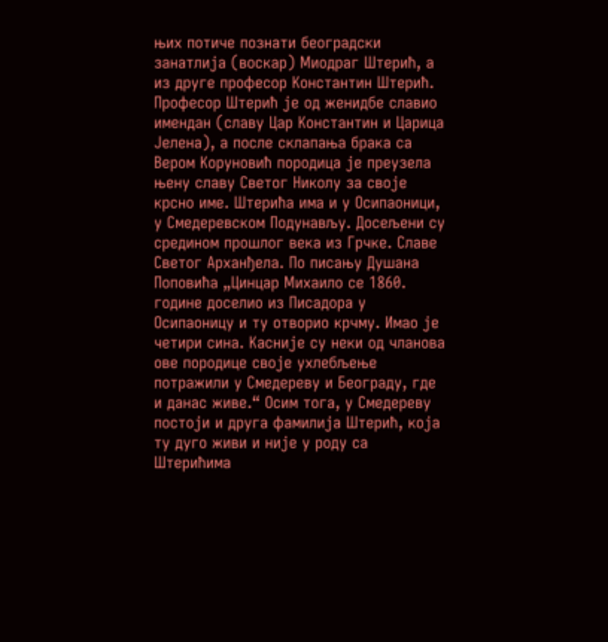њих потиче познати београдски занатлија (воскар) Миодраг Штерић, а из друге професор Константин Штерић. Професор Штерић је од женидбе славио имендан (славу Цар Константин и Царица Јелена), а после склапања брака са Вером Коруновић породица је преузела њену славу Светог Николу за своје крсно име. Штерића има и у Осипаоници, у Смедеревском Подунављу. Досељени су средином прошлог века из Грчке. Славе Светог Арханђела. По писању Душана Поповића „Цинцар Михаило се 1860. године доселио из Писадора у Осипаоницу и ту отворио крчму. Имао је четири сина. Касније су неки од чланова ове породице своје ухлебљење потражили у Смедереву и Београду, где и данас живе.“ Осим тога, у Смедереву постоји и друга фамилија Штерић, која ту дуго живи и није у роду са Штерићима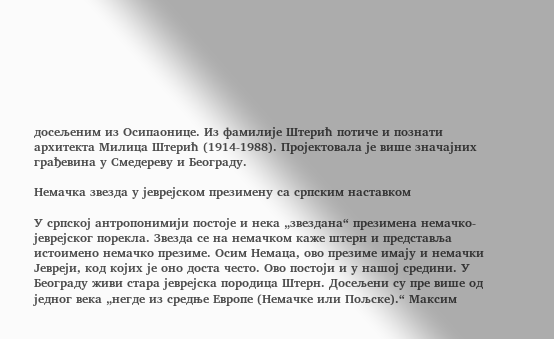досељеним из Осипаонице. Из фамилије Штерић потиче и познати архитекта Милица Штерић (1914-1988). Пројектовала је више значајних грађевина у Смедереву и Београду.

Немачка звезда у јеврејском презимену са српским наставком

У српској антропонимији постоје и нека „звездана“ презимена немачко-јеврејског порекла. Звезда се на немачком каже штерн и представља истоимено немачко презиме. Осим Немаца, ово презиме имају и немачки Јевреји, код којих је оно доста често. Ово постоји и у нашој средини. У Београду живи стара јеврејска породица Штерн. Досељени су пре више од једног века „негде из средње Европе (Немачке или Пољске).“ Максим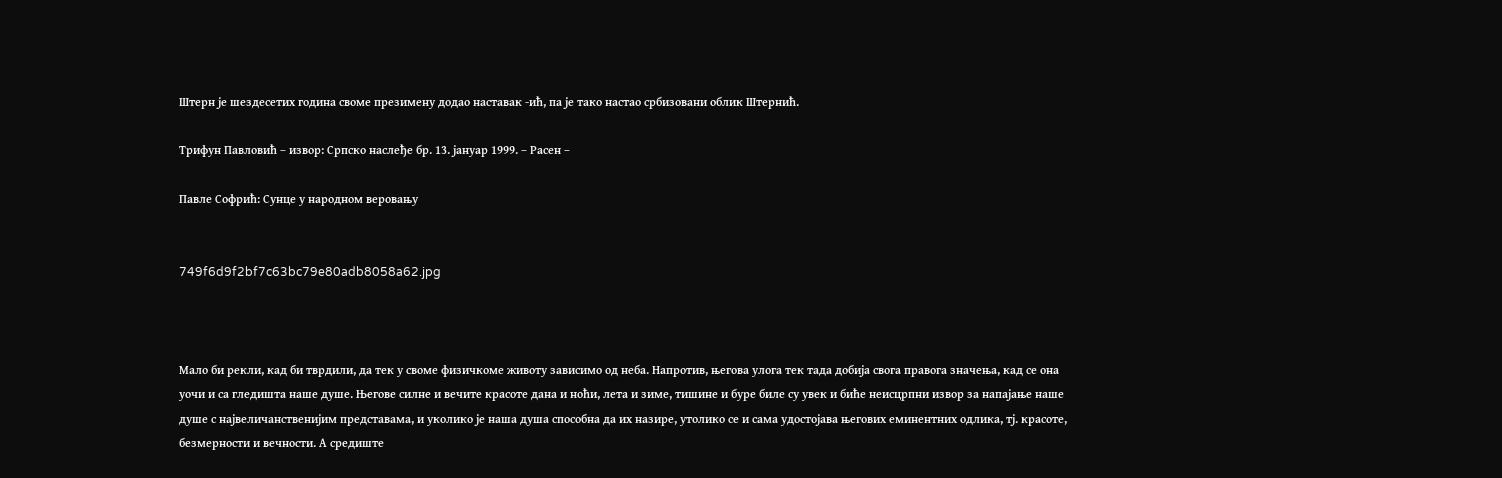Штерн је шездесетих година своме презимену додао наставак -ић, па је тако настао србизовани облик Штернић.

Трифун Павловић – извор: Српско наслеђе бр. 13. јануар 1999. – Расен –

Павле Софрић: Сунце у народном веровању


749f6d9f2bf7c63bc79e80adb8058a62.jpg



Мало би рекли, кад би тврдили, да тек у своме физичкоме животу зависимо од неба. Напротив, његова улога тек тада добија свога правога значења, кад се она уочи и са гледишта наше душе. Његове силне и вечите красоте дана и ноћи, лета и зиме, тишине и буре биле су увек и биће неисцрпни извор за напајање наше душе с највеличанственијим представама, и уколико је наша душа способна да их назире, утолико се и сама удостојава његових еминентних одлика, тј. красоте, безмерности и вечности. А средиште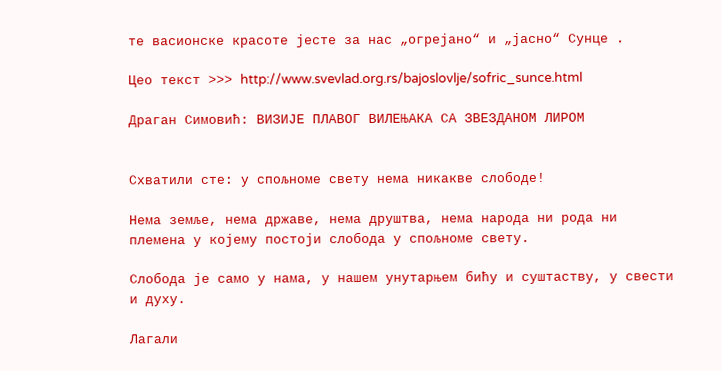те васионске красоте јесте за нас „огрејано“ и „јасно“ Сунце .

Цео текст >>> http://www.svevlad.org.rs/bajoslovlje/sofric_sunce.html

Драган Симовић: ВИЗИЈЕ ПЛАВОГ ВИЛЕЊАКА СА ЗВЕЗДАНОМ ЛИРОМ


Схватили сте: у спољноме свету нема никакве слободе!

Нема земље, нема државе, нема друштва, нема народа ни рода ни племена у којему постоји слобода у спољноме свету.

Слобода је само у нама, у нашем унутарњем бићу и суштаству, у свести и духу.

Лагали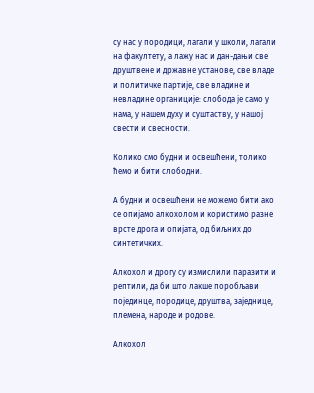су нас у породици, лагали у школи, лагали на факултету, а лажу нас и дан-дањи све друштвене и државне установе, све владе и политичке партије, све владине и невладине органиције: слобода је само у нама, у нашем духу и суштаству, у нашој свести и свесности.

Колико смо будни и освешћени, толико ћемо и бити слободни.

А будни и освешћени не можемо бити ако се опијамо алкохолом и користимо разне врсте дрога и опијата, од биљних до синтетичких.

Алкохол и дрогу су измислили паразити и рептили, да би што лакше поробљави појединце, породице, друштва, заједнице, племена, народе и родове.

Алкохол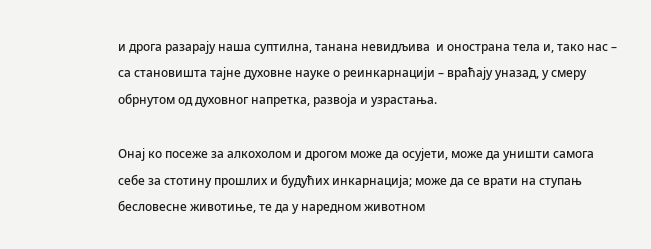и дрога разарају наша суптилна, танана невидљива  и онострана тела и, тако нас – са становишта тајне духовне науке о реинкарнацији – враћају уназад, у смеру обрнутом од духовног напретка, развоја и узрастања.

Онај ко посеже за алкохолом и дрогом може да осујети, може да уништи самога себе за стотину прошлих и будућих инкарнација; може да се врати на ступањ бесловесне животиње, те да у наредном животном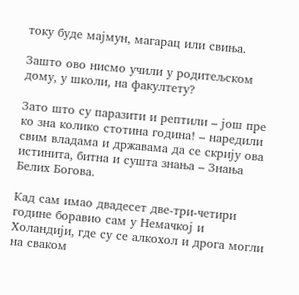току буде мајмун, магарац или свиња.

Зашто ово нисмо учили у родитељском дому, у школи, на факултету?

Зато што су паразити и рептили – још пре ко зна колико стотина година! – наредили свим владама и државама да се скрију ова истинита, битна и сушта знања – Знања Белих Богова.

Кад сам имао двадесет две-три-четири године боравио сам у Немачкој и Холандији, где су се алкохол и дрога могли на сваком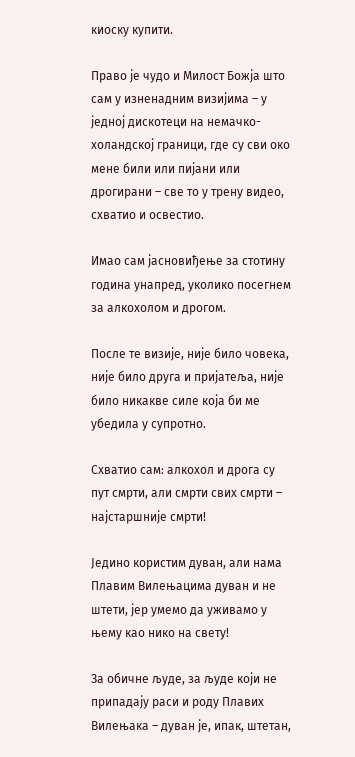киоску купити.

Право је чудо и Милост Божја што сам у изненадним визијима – у једној дискотеци на немачко-холандској граници, где су сви око мене били или пијани или дрогирани – све то у трену видео, схватио и освестио.

Имао сам јасновиђење за стотину година унапред, уколико посегнем за алкохолом и дрогом.

После те визије, није било човека, није било друга и пријатеља, није било никакве силе која би ме убедила у супротно.

Схватио сам: алкохол и дрога су пут смрти, али смрти свих смрти – најстаршније смрти!

Једино користим дуван, али нама Плавим Вилењацима дуван и не штети, јер умемо да уживамо у њему као нико на свету!

За обичне људе, за људе који не припадају раси и роду Плавих Вилењака – дуван је, ипак, штетан,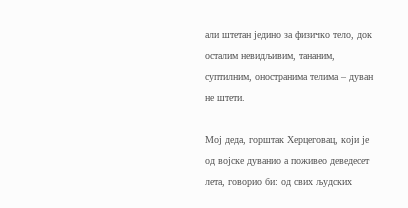али штетан једино за физичко тело, док осталим невидљивим, тананим, суптилним, оностранима телима – дуван не штети.

Мој деда, горштак Херцеговац, који је од војске дуванио а поживео деведесет лета, говорио би: од свих људских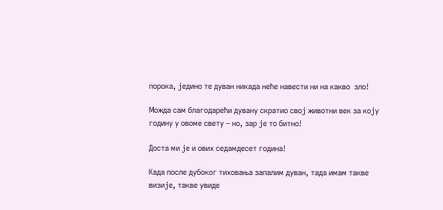порока, једино те дуван никада неће навести ни на какво  зло!

Можда сам благодарећи дувану скратио свој животни век за коју годину у овоме свету – но, зар је то битно!

Доста ми је и ових седамдесет година!

Када после дубоког тиховања запалим дуван, тада имам такве визије, такве увиде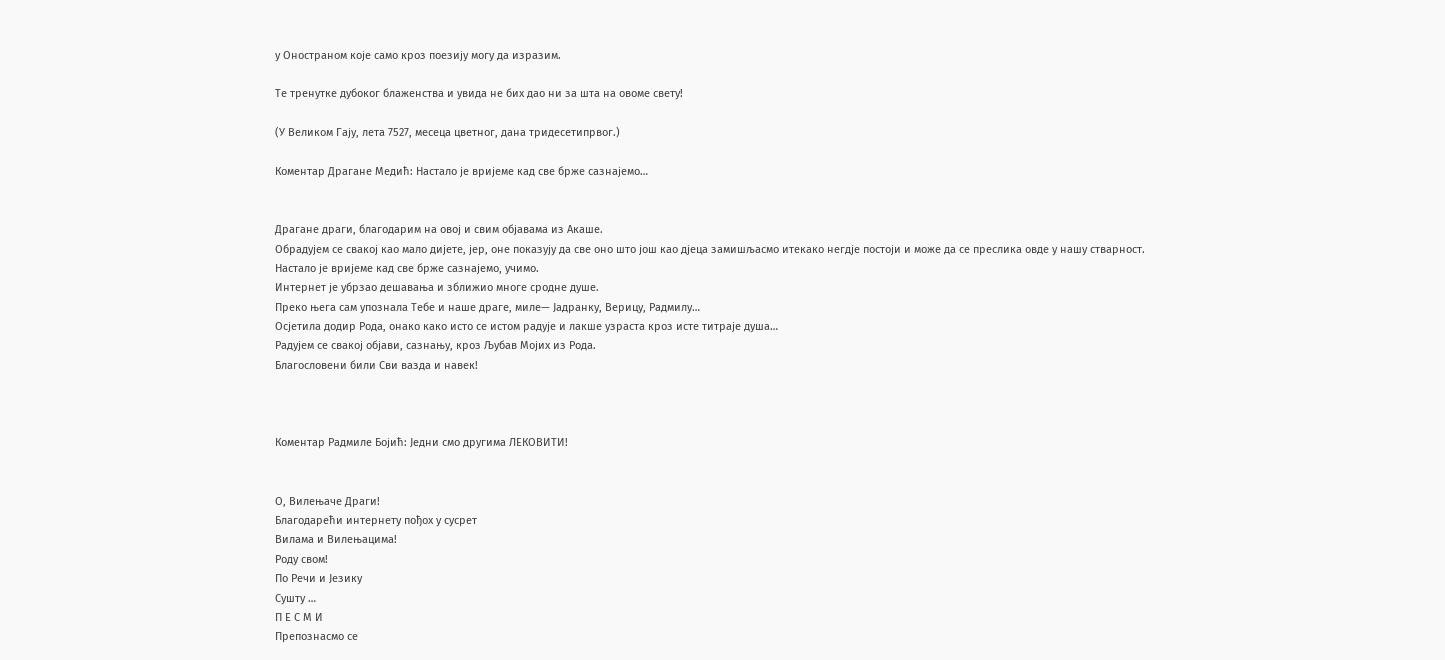у Оностраном које само кроз поезију могу да изразим.

Те тренутке дубоког блаженства и увида не бих дао ни за шта на овоме свету!

(У Великом Гају, лета 7527, месеца цветног, дана тридесетипрвог.)

Коментар Драгане Медић: Настало је вријеме кад све брже сазнајемо…


Драгане драги, благодарим на овој и свим објавама из Акаше.
Обрадујем се свакој као мало дијете, јер, оне показују да све оно што још као дјеца замишљасмо итекако негдје постоји и може да се преслика овде у нашу стварност.
Настало је вријеме кад све брже сазнајемо, учимо.
Интернет је убрзао дешавања и зближио многе сродне душе.
Преко њега сам упознала Тебе и наше драге, миле— Јадранку, Верицу, Радмилу…
Осјетила додир Рода, онако како исто се истом радује и лакше узраста кроз исте титраје душа…
Радујем се свакој објави, сазнању, кроз Љубав Мојих из Рода.
Благословени били Сви вазда и навек!



Коментар Радмиле Бојић: Једни смо другима ЛЕКОВИТИ!


О, Вилењаче Драги!
Благодарећи интернету пођох у сусрет
Вилама и Вилењацима!
Роду свом!
По Речи и Језику
Сушту …
П Е С М И
Препознасмо се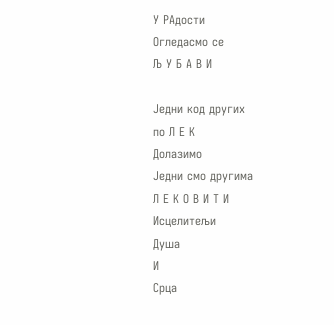У РАдости
Огледасмо се
Љ У Б А В И

Једни код других
по Л Е К
Долазимо
Једни смо другима
Л Е К О В И Т И
Исцелитељи
Душа
И
Срца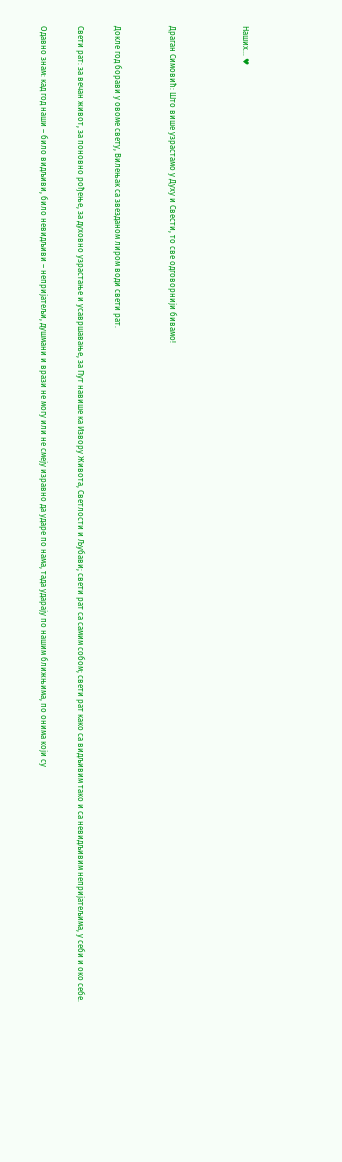Наших… ♥



Драган Симовић: Што више узрастамо у Духу и Свести, то све одговорнији бивамо!


Докле год борави у овоме свету, Вилењак са звезданом лиром води свети рат.

Свети рат: за вечан живот, за поновно рођење, за духовно узрастање и усавршавање, за Пут навише ка Извору Живота, Светлости и Љубави; свети рат са самим собом; свети рат како са видљивим тако и са невидљивим непријатељима, у себи и око себе.

Одавно знам: кад год наши – било видљиви, било невидљиви – непријатељи, душмани и врази не могу или не смеју изравно да ударе по нама, тада ударају по нашим ближњима, по онима који су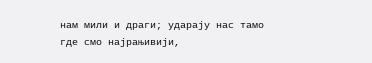нам мили и драги; ударају нас тамо где смо најрањивији,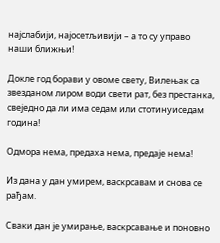најслабији, најосетљивији – а то су управо наши ближњи!

Докле год борави у овоме свету, Вилењак са звезданом лиром води свети рат, без престанка, свеједно да ли има седам или стотинуиседам година!

Одмора нема, предаха нема, предаје нема!

Из дана у дан умирем, васкрсавам и снова се рађам.

Сваки дан је умирање, васкрсавање и поновно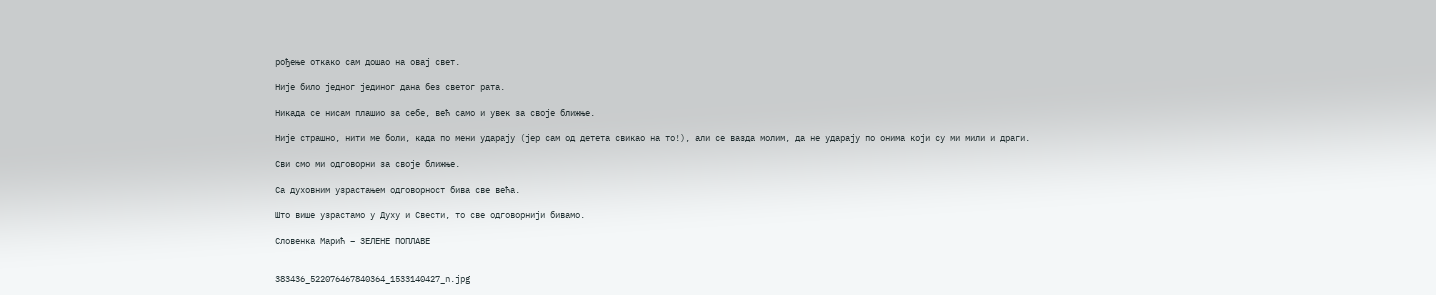рођење откако сам дошао на овај свет.

Није било једног јединог дана без светог рата.

Никада се нисам плашио за себе, већ само и увек за своје ближње.

Није страшно, нити ме боли, када по мени ударају (јер сам од детета свикао на то!), али се вазда молим, да не ударају по онима који су ми мили и драги.

Сви смо ми одговорни за своје ближње.

Са духовним узрастањем одговорност бива све већа.

Што више узрастамо у Духу и Свести, то све одговорнији бивамо.

Словенка Марић – ЗЕЛЕНЕ ПОПЛАВЕ


383436_522076467840364_1533140427_n.jpg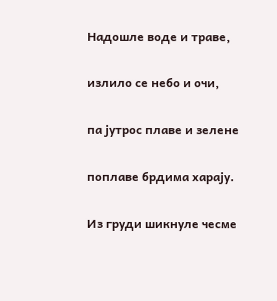Надошле воде и траве,

излило се небо и очи,

па јутрос плаве и зелене

поплаве брдима харају.

Из груди шикнуле чесме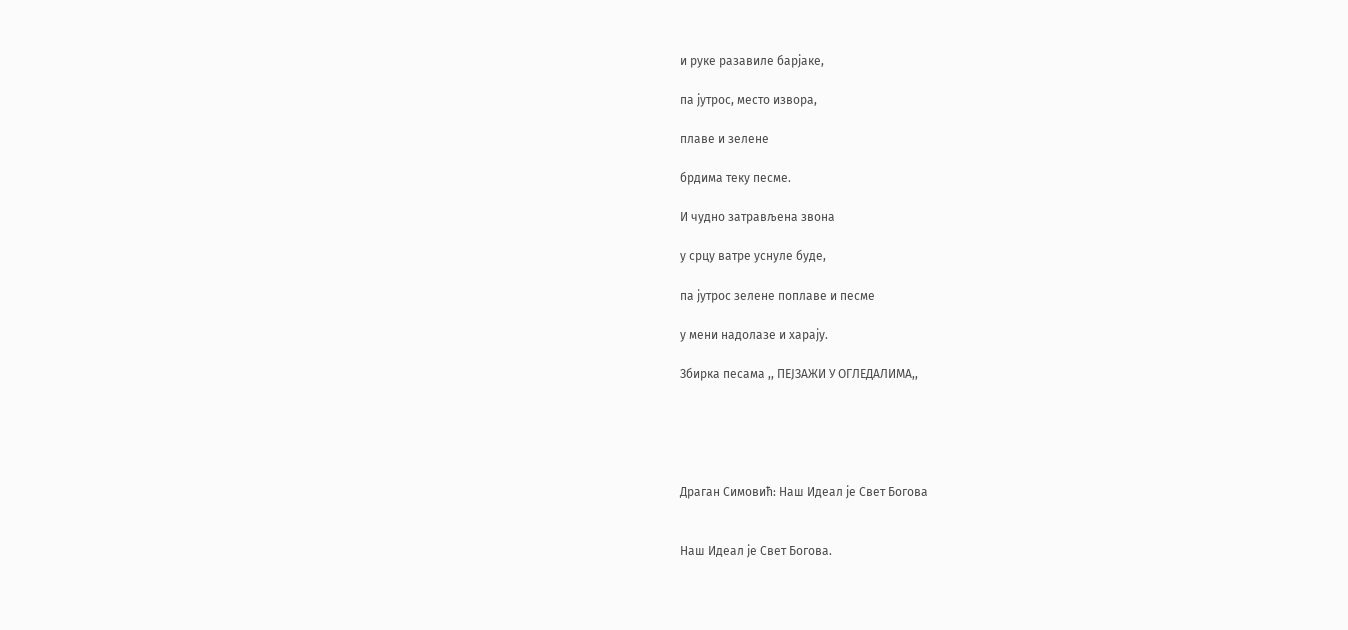и руке разавиле барјаке,

па јутрос, место извора,

плаве и зелене

брдима теку песме.

И чудно затрављена звона

у срцу ватре уснуле буде,

па јутрос зелене поплаве и песме

у мени надолазе и харају.

Збирка песама ,, ПЕЈЗАЖИ У ОГЛЕДАЛИМА,,





Драган Симовић: Наш Идеал је Свет Богова


Наш Идеал је Свет Богова.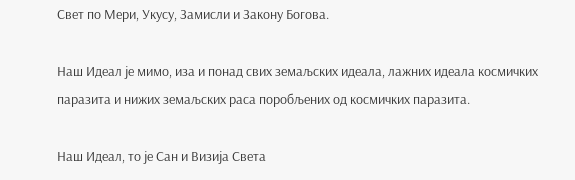Свет по Мери, Укусу, Замисли и Закону Богова.

Наш Идеал је мимо, иза и понад свих земаљских идеала, лажних идеала космичких паразита и нижих земаљских раса поробљених од космичких паразита.

Наш Идеал, то је Сан и Визија Света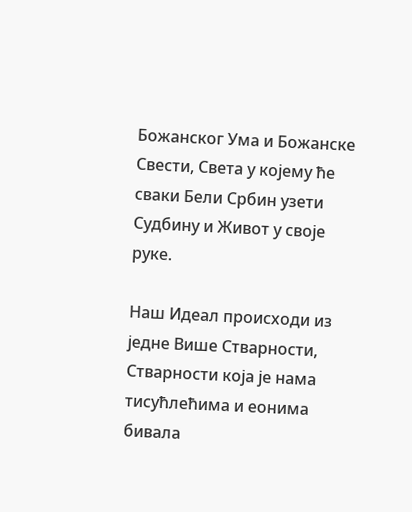Божанског Ума и Божанске Свести, Света у којему ће сваки Бели Србин узети Судбину и Живот у своје руке.

Наш Идеал происходи из једне Више Стварности, Стварности која је нама тисућлећима и еонима бивала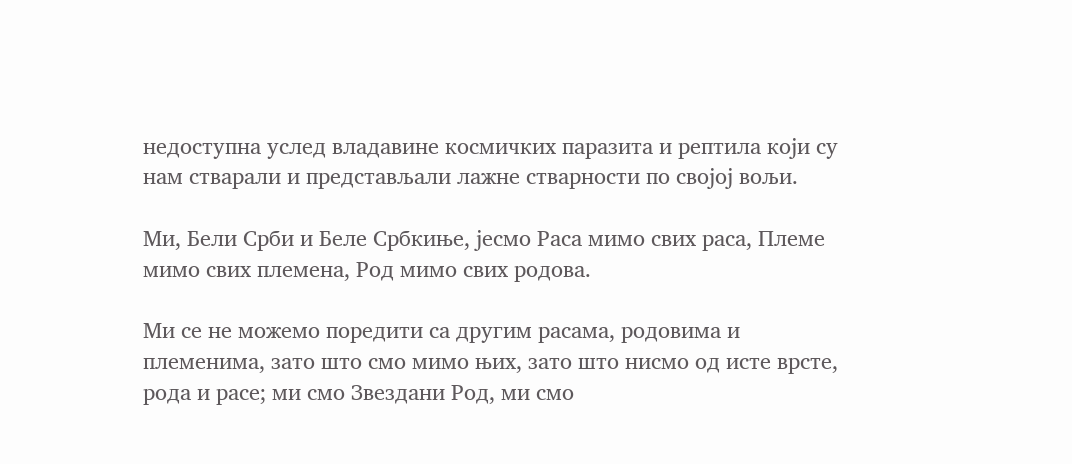недоступна услед владавине космичких паразита и рептила који су нам стварали и представљали лажне стварности по својој вољи.

Ми, Бели Срби и Беле Србкиње, јесмо Раса мимо свих раса, Племе мимо свих племена, Род мимо свих родова.

Ми се не можемо поредити са другим расама, родовима и племенима, зато што смо мимо њих, зато што нисмо од исте врсте, рода и расе; ми смо Звездани Род, ми смо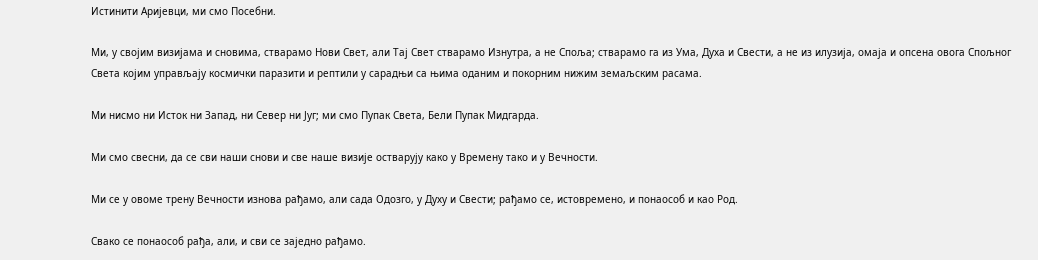Истинити Аријевци, ми смо Посебни.

Ми, у својим визијама и сновима, стварамо Нови Свет, али Тај Свет стварамо Изнутра, а не Споља; стварамо га из Ума, Духа и Свести, а не из илузија, омаја и опсена овога Спољног Света којим управљају космички паразити и рептили у сарадњи са њима оданим и покорним нижим земаљским расама.

Ми нисмо ни Исток ни Запад, ни Север ни Југ; ми смо Пупак Света, Бели Пупак Мидгарда.

Ми смо свесни, да се сви наши снови и све наше визије остварују како у Времену тако и у Вечности.

Ми се у овоме трену Вечности изнова рађамо, али сада Одозго, у Духу и Свести; рађамо се, истовремено, и понаособ и као Род.

Свако се понаособ рађа, али, и сви се заједно рађамо.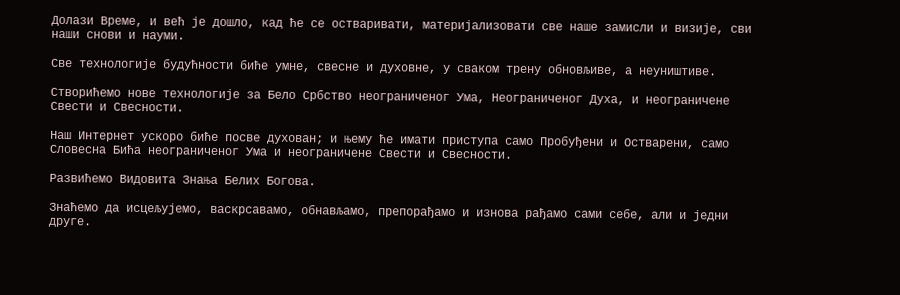Долази Време, и већ је дошло, кад ће се остваривати, материјализовати све наше замисли и визије, сви наши снови и науми.

Све технологије будућности биће умне, свесне и духовне, у сваком трену обновљиве, а неуништиве.

Створићемо нове технологије за Бело Србство неограниченог Ума, Неограниченог Духа, и неограничене Свести и Свесности.

Наш Интернет ускоро биће посве духован; и њему ће имати приступа само Пробуђени и Остварени, само Словесна Бића неограниченог Ума и неограничене Свести и Свесности.

Развићемо Видовита Знања Белих Богова.

Знаћемо да исцељујемо, васкрсавамо, обнављамо, препорађамо и изнова рађамо сами себе, али и једни друге.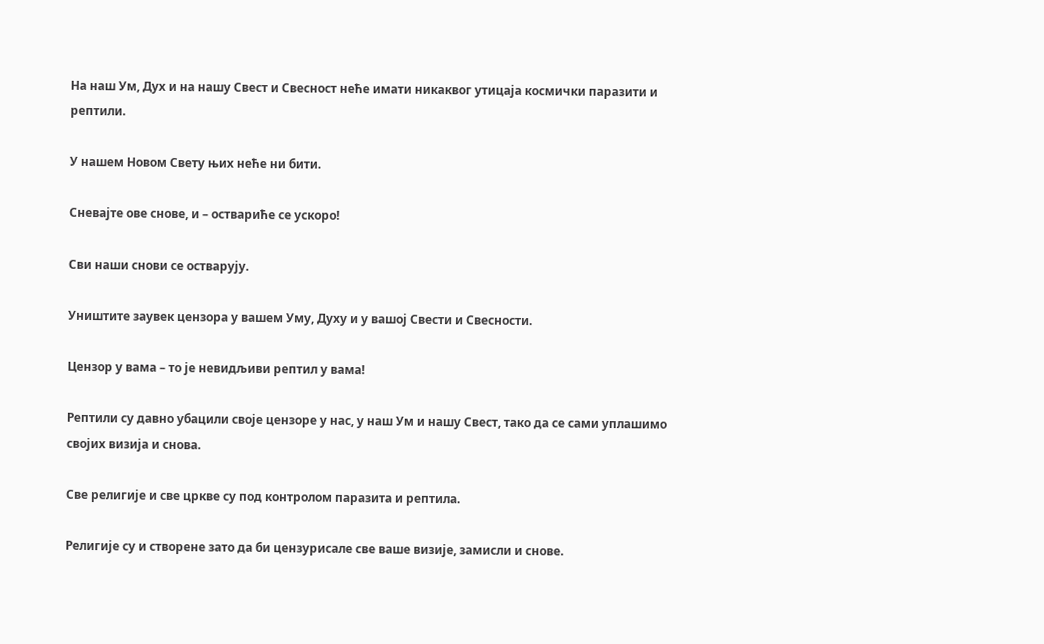На наш Ум, Дух и на нашу Свест и Свесност неће имати никаквог утицаја космички паразити и рептили.

У нашем Новом Свету њих неће ни бити.

Сневајте ове снове, и – оствариће се ускоро!

Сви наши снови се остварују.

Уништите заувек цензора у вашем Уму, Духу и у вашој Свести и Свесности.

Цензор у вама – то је невидљиви рептил у вама!

Рептили су давно убацили своје цензоре у нас, у наш Ум и нашу Свест, тако да се сами уплашимо својих визија и снова.

Све религије и све цркве су под контролом паразита и рептила.

Религије су и створене зато да би цензурисале све ваше визије, замисли и снове.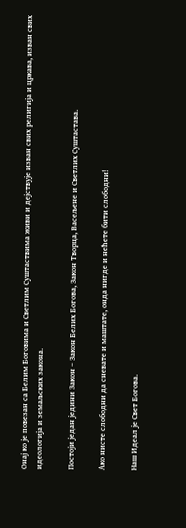Онај ко је повезан са Белим Боговима и Светлим Суштаствима живи и дејствује изван свих религија и цркава, изван свих идеологија и земаљских закона.

Постоји један једини Закон – Закон Белих Богова, Закон Творца, Васељене и Светлих Суштастава.

Ако нисте слободни да сневате и маштате, онда нигде и нећете бити слободни!

Наш Идеал је Свет Богова.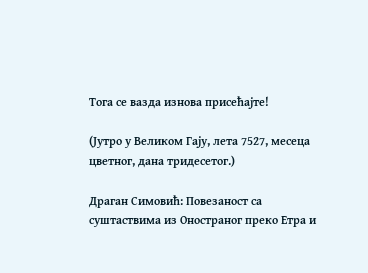Тога се вазда изнова присећајте!

(Јутро у Великом Гају, лета 7527, месеца цветног, дана тридесетог.)

Драган Симовић: Повезаност са суштаствима из Оностраног преко Етра и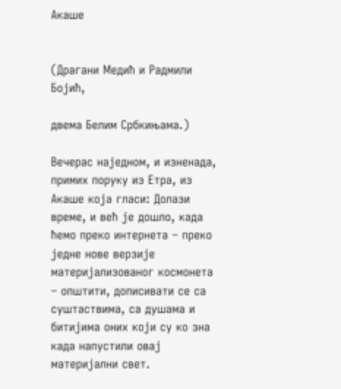Акаше


(Драгани Медић и Радмили Бојић,

двема Белим Србкињама.)

Вечерас наједном, и изненада, примих поруку из Етра, из Акаше која гласи: Долази време, и већ је дошло, када ћемо преко интернета – преко једне нове верзије материјализованог космонета – општити, дописивати се са суштаствима, са душама и битијима оних који су ко зна када напустили овај материјални свет.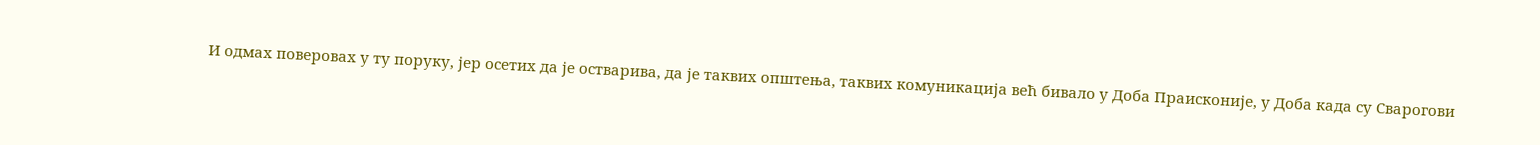И одмах поверовах у ту поруку, јер осетих да је остварива, да је таквих општења, таквих комуникација већ бивало у Доба Праисконије, у Доба када су Сварогови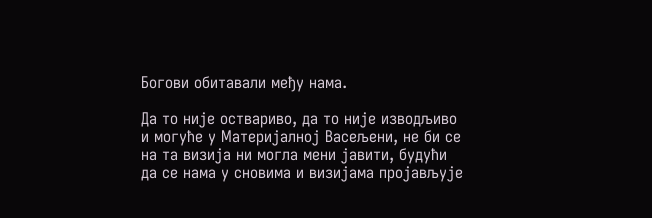Богови обитавали међу нама.

Да то није оствариво, да то није изводљиво и могуће у Материјалној Васељени, не би се на та визија ни могла мени јавити, будући да се нама у сновима и визијама пројављује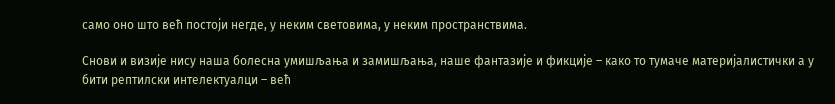само оно што већ постоји негде, у неким световима, у неким пространствима.

Снови и визије нису наша болесна умишљања и замишљања, наше фантазије и фикције – како то тумаче материјалистички а у бити рептилски интелектуалци – већ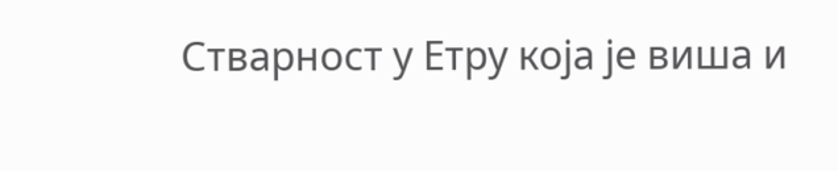Стварност у Етру која је виша и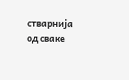стварнија од сваке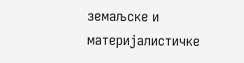земаљске и материјалистичке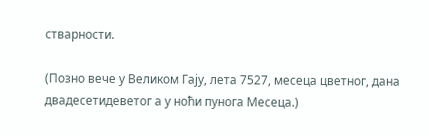стварности.

(Позно вече у Великом Гају, лета 7527, месеца цветног, дана двадесетидеветог а у ноћи пунога Месеца.)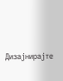Дизајнирајте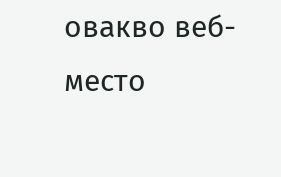овакво веб-место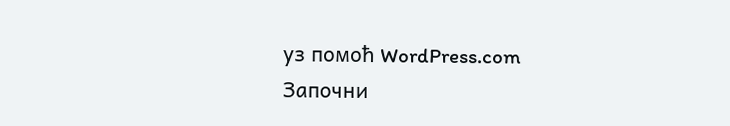уз помоћ WordPress.com
Започни